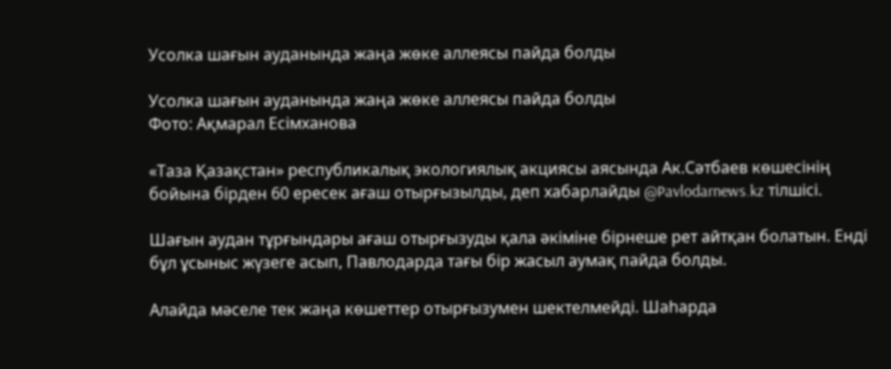Усолка шағын ауданында жаңа жөке аллеясы пайда болды

Усолка шағын ауданында жаңа жөке аллеясы пайда болды
Фото: Ақмарал Есімханова

«Таза Қазақстан» республикалық экологиялық акциясы аясында Ак.Сәтбаев көшесінің бойына бірден 60 ересек ағаш отырғызылды, деп хабарлайды @Pavlodarnews.kz тілшісі.

Шағын аудан тұрғындары ағаш отырғызуды қала әкіміне бірнеше рет айтқан болатын. Енді бұл ұсыныс жүзеге асып, Павлодарда тағы бір жасыл аумақ пайда болды.

Алайда мәселе тек жаңа көшеттер отырғызумен шектелмейді. Шаһарда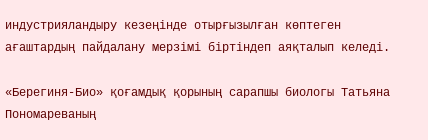индустрияландыру кезеңінде отырғызылған көптеген ағаштардың пайдалану мерзімі біртіндеп аяқталып келеді.

«Берегиня-Био» қоғамдық қорының сарапшы биологы Татьяна Пономареваның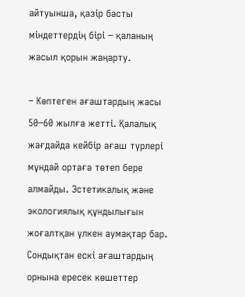айтуынша, қазір басты міндеттердің бірі – қаланың жасыл қорын жаңарту.

– Көптеген ағаштардың жасы 50–60 жылға жетті. Қалалық жағдайда кейбір ағаш түрлері мұндай ортаға төтеп бере алмайды. Эстетикалық және экологиялық құндылығын жоғалтқан үлкен аумақтар бар. Сондықтан ескі ағаштардың орнына ересек көшеттер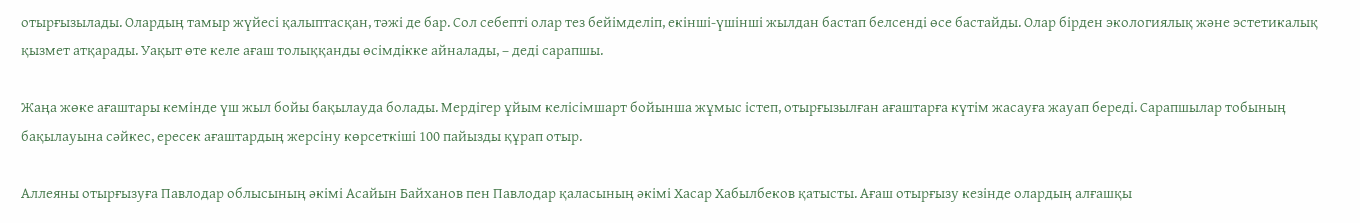отырғызылады. Олардың тамыр жүйесі қалыптасқан, тәжі де бар. Сол себепті олар тез бейімделіп, екінші-үшінші жылдан бастап белсенді өсе бастайды. Олар бірден экологиялық және эстетикалық қызмет атқарады. Уақыт өте келе ағаш толыққанды өсімдікке айналады, – деді сарапшы.

Жаңа жөке ағаштары кемінде үш жыл бойы бақылауда болады. Мердігер ұйым келісімшарт бойынша жұмыс істеп, отырғызылған ағаштарға күтім жасауға жауап береді. Сарапшылар тобының бақылауына сәйкес, ересек ағаштардың жерсіну көрсеткіші 100 пайызды құрап отыр.

Аллеяны отырғызуға Павлодар облысының әкімі Асайын Байханов пен Павлодар қаласының әкімі Хасар Хабылбеков қатысты. Ағаш отырғызу кезінде олардың алғашқы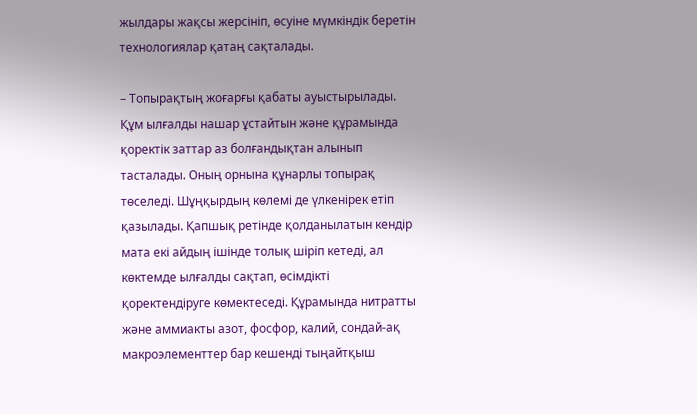жылдары жақсы жерсініп, өсуіне мүмкіндік беретін технологиялар қатаң сақталады.

– Топырақтың жоғарғы қабаты ауыстырылады. Құм ылғалды нашар ұстайтын және құрамында қоректік заттар аз болғандықтан алынып тасталады. Оның орнына құнарлы топырақ төселеді. Шұңқырдың көлемі де үлкенірек етіп қазылады. Қапшық ретінде қолданылатын кендір мата екі айдың ішінде толық шіріп кетеді, ал көктемде ылғалды сақтап, өсімдікті қоректендіруге көмектеседі. Құрамында нитратты және аммиакты азот, фосфор, калий, сондай-ақ макроэлементтер бар кешенді тыңайтқыш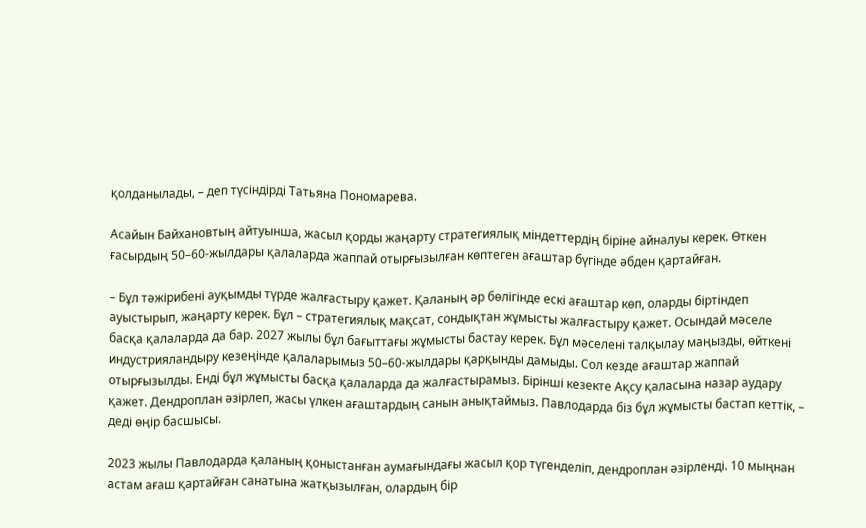қолданылады, – деп түсіндірді Татьяна Пономарева.

Асайын Байхановтың айтуынша, жасыл қорды жаңарту стратегиялық міндеттердің біріне айналуы керек. Өткен ғасырдың 50–60-жылдары қалаларда жаппай отырғызылған көптеген ағаштар бүгінде әбден қартайған.

– Бұл тәжірибені ауқымды түрде жалғастыру қажет. Қаланың әр бөлігінде ескі ағаштар көп, оларды біртіндеп ауыстырып, жаңарту керек. Бұл – стратегиялық мақсат, сондықтан жұмысты жалғастыру қажет. Осындай мәселе басқа қалаларда да бар. 2027 жылы бұл бағыттағы жұмысты бастау керек. Бұл мәселені талқылау маңызды, өйткені индустрияландыру кезеңінде қалаларымыз 50–60-жылдары қарқынды дамыды. Сол кезде ағаштар жаппай отырғызылды. Енді бұл жұмысты басқа қалаларда да жалғастырамыз. Бірінші кезекте Ақсу қаласына назар аудару қажет. Дендроплан әзірлеп, жасы үлкен ағаштардың санын анықтаймыз. Павлодарда біз бұл жұмысты бастап кеттік, – деді өңір басшысы.

2023 жылы Павлодарда қаланың қоныстанған аумағындағы жасыл қор түгенделіп, дендроплан әзірленді. 10 мыңнан астам ағаш қартайған санатына жатқызылған, олардың бір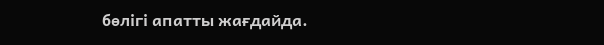бөлігі апатты жағдайда.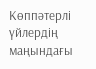Көппәтерлі үйлердің маңындағы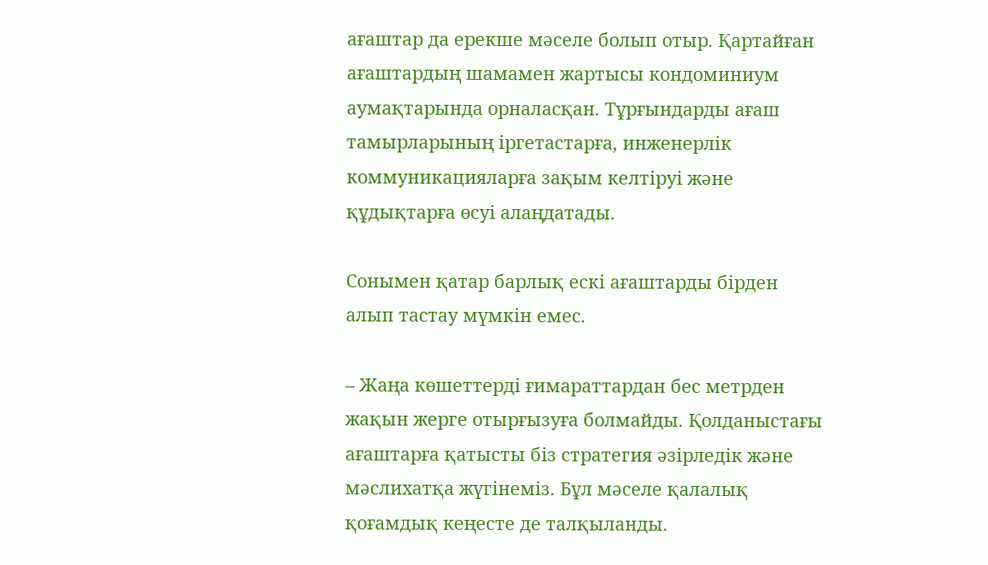ағаштар да ерекше мәселе болып отыр. Қартайған ағаштардың шамамен жартысы кондоминиум аумақтарында орналасқан. Тұрғындарды ағаш тамырларының іргетастарға, инженерлік коммуникацияларға зақым келтіруі және құдықтарға өсуі алаңдатады.

Сонымен қатар барлық ескі ағаштарды бірден алып тастау мүмкін емес.

– Жаңа көшеттерді ғимараттардан бес метрден жақын жерге отырғызуға болмайды. Қолданыстағы ағаштарға қатысты біз стратегия әзірледік және мәслихатқа жүгінеміз. Бұл мәселе қалалық қоғамдық кеңесте де талқыланды.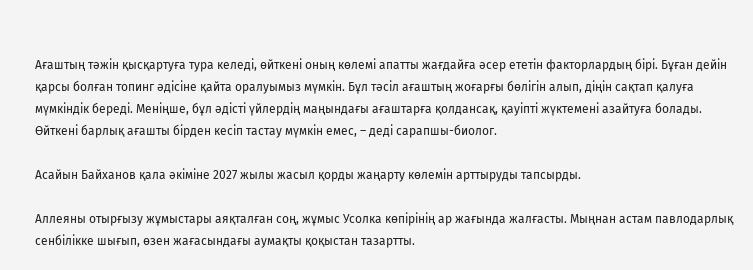Ағаштың тәжін қысқартуға тура келеді, өйткені оның көлемі апатты жағдайға әсер ететін факторлардың бірі. Бұған дейін қарсы болған топинг әдісіне қайта оралуымыз мүмкін. Бұл тәсіл ағаштың жоғарғы бөлігін алып, діңін сақтап қалуға мүмкіндік береді. Меніңше, бұл әдісті үйлердің маңындағы ағаштарға қолдансақ, қауіпті жүктемені азайтуға болады. Өйткені барлық ағашты бірден кесіп тастау мүмкін емес, – деді сарапшы-биолог.

Асайын Байханов қала әкіміне 2027 жылы жасыл қорды жаңарту көлемін арттыруды тапсырды.

Аллеяны отырғызу жұмыстары аяқталған соң, жұмыс Усолка көпірінің ар жағында жалғасты. Мыңнан астам павлодарлық сенбілікке шығып, өзен жағасындағы аумақты қоқыстан тазартты.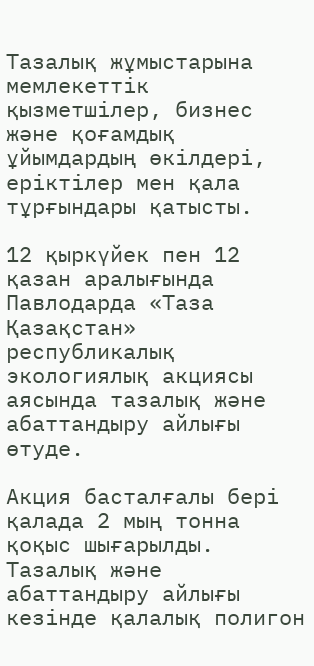Тазалық жұмыстарына мемлекеттік қызметшілер, бизнес және қоғамдық ұйымдардың өкілдері, еріктілер мен қала тұрғындары қатысты.

12 қыркүйек пен 12 қазан аралығында Павлодарда «Таза Қазақстан» республикалық экологиялық акциясы аясында тазалық және абаттандыру айлығы өтуде.

Акция басталғалы бері қалада 2 мың тонна қоқыс шығарылды. Тазалық және абаттандыру айлығы кезінде қалалық полигон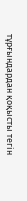тұрғындардан қоқысты тегін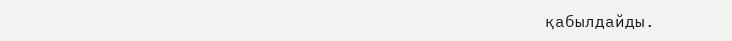қабылдайды.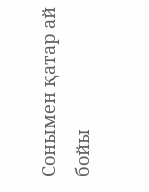Сонымен қатар ай бойы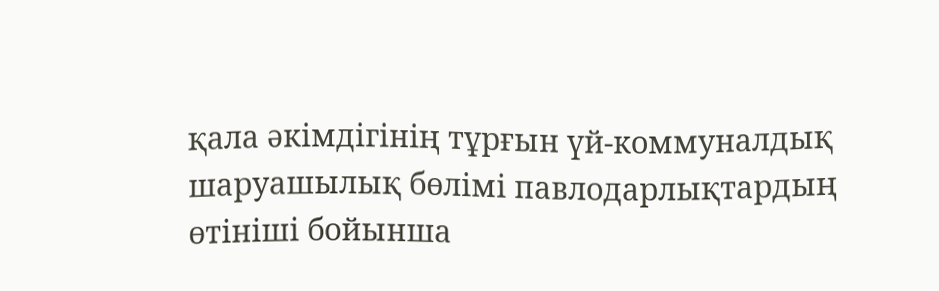қала әкімдігінің тұрғын үй-коммуналдық шаруашылық бөлімі павлодарлықтардың өтініші бойынша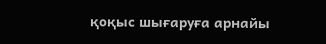қоқыс шығаруға арнайы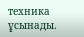техника ұсынады.